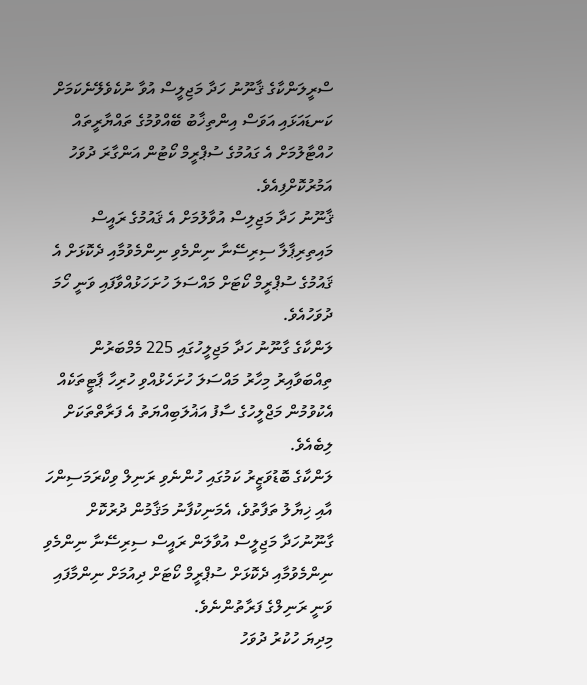ސްރީލަންކާގެ ޤާނޫނު ހަދާ މަޖިލީސް އުވާ ނުކެވެލޭނެކަމަށް ކަނޑައަޅައި އަވަސް އިންތިޚާބު ބޭއްވުމުގެ ތައްޔާރީތައް ހުއްޓާލުމަށް އެ ގައުމުގެ ސުޕްރީމް ކޯޓުން އަންގާރަ ދުވަހު އަމުރުކޮށްފިއެވެ.
ޤާނޫނު ހަދާ މަޖިލިސް އުވާލުމަށް އެ ޤައުމުގެ ރައީސް މައިތިރިޕާލާ ސިރިސޭނާ ނިންމެވި ނިންމެވުމާއި ދެކޮޅަށް އެ ޤައުމުގެ ސުޕްރީމް ކޯޓަށް މައްސަލަ ހުށަހަޅުއްވާފައި ވަނީ ހޯމަ ދުވަހުއެވެ.
ލަންކާގެ ގާނޫނު ހަދާ މަޖިލީހުގައި 225 މެމްބަރުން ތިއްބަވާއިރު މިހާރު މައްސަލަ ހުށަހެޅުއްވި ހުރިހާ ޕާޓީތަކެއް އެކުވުމުން މަޖްލީހުގެ ސާފު އަޣުލަބިއްޔަތު އެ ފަރާތްތަކަށް ލިބެއެވެ.
ލަންކާގެ ބޮޑުވަޒީރު ކަމުގައި ހުންނެވި ރަނިލް ވިކްރަމަސިންހަ އާއި ޚިޔާލު ތަފާތުވެ، އެމަނިކުފާނު މަޤާމުން ދުރުކޮށް ގާނޫނުހަދާ މަޖިލީސް އުވާލަން ރައީސް ސިރިސޭނާ ނިންމެވި ނިންމެވުމާއި ދެކޮޅަށް ސުޕްރީމް ކޯޓަށް ދިއުމަށް ނިންމާފައި ވަނީ ރަނިލްގެ ފަރާތުންނެވެ.
މިދިޔަ ހުކުރު ދުވަހު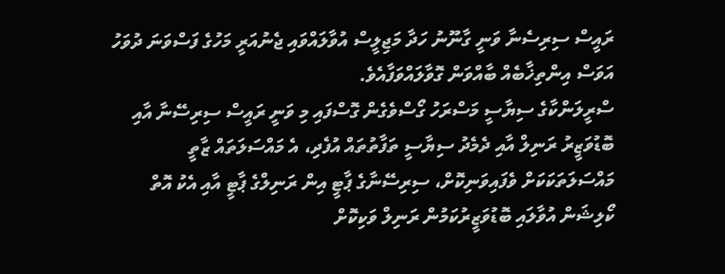ރައީސް ސިރިސެނާ ވަނީ ގާނޫނު ހަދާ މަޖިލީސް އުވާލައްވައި ޖެނުއަރީ މަހުގެ ފަސްވަނަ ދުވަހު އަވަސް އިންތިޚާބެއް ބާއްވަން ގޮވާލައްވަފާއެވެ.
ސްރީލަންކާގެ ސިޔާސީ މަސްރަހު ގޯސްވެގެން ގޮސްފައި މި ވަނީ ރައީސް ސިރިސޭނާ އާއި ބޮޑުވަޒީރު ރަނިލް އާއި ދެމެދު ސިޔާސީ ތަފާތުތައް އުފެދި، އެ މައްސަލަތައް ޒާތީ މައްސަލަތަކަކަށް ވެފައިވަނިކޮށް، ސިރިސޭނާގެ ޕާޓީ އިން ރަނިލްގެ ޕާޓީ އާއި އެކު އޮތް ކޯލިޝަން އުވާލައި ބޮޑުވަޒީރުކަމުން ރަނިލް ވަކިކޮށް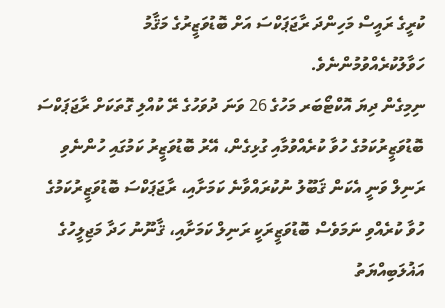ކުރީގެ ރައީސް މަހިންދަ ރާޖަޕަކްސަ އަށް ބޮޑުވަޒީރުގެ މަޤާމު ހަވާލުކުރެއްވުމުންނެވެ.
ނިމިގެން ދިޔަ އޮކްޓޯބަރ މަހުގެ 26 ވަނަ ދުވަހުގެ ރޭ ކުއްލި ގޮތަކަށް ރާޖަޕަކްސަ ބޮޑުވަޒީރުކަމުގެ ހުވާ ކުރެއްވުމާއި ގުޅިގެން، އޭރު ބޮޑުވަޒީރު ކަމުގައި ހުންނެވި ރަނިލް ވަނީ އެކަން ޤަބޫލު ނުކުރައްވާނެ ކަމަށާއި، ރާޖަޕަކްސަ ބޮޑުވަޒީރުކަމުގެ ހުވާ ކުރެއްވި ނަމަވެސް ބޮޑުވަޒީރަކީ ރަނިލް ކަމަށާއި، ޤާނޫނު ހަދާ މަޖިލީހުގެ އަޣުލަބިއްޔަތު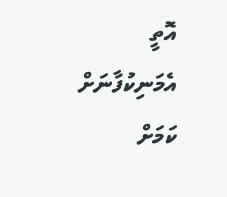އޮތީ އެމަނިކުފާނަށް ކަމަށް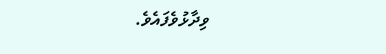ވިދާޅުވެފައެވެ.